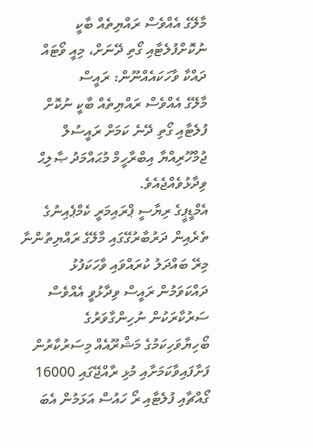މާލޭގެ އެއްވެސް ރައްޔިތެއް ބާކީ ނުކޮށްފުލެޓާއި ގޯތި ދޭނަށް، މިއީ ވޯޓައް ދައްކާ ވާހަކައެއްނޫން: ރައީސް
މާލޭގެ އެއްވެސް ރައްޔިތެއް ބާކީ ނުކޮށް ފުލެޓާއި ގޯތި ދޭނެ ކަމަށް ރައީސުލް ޖުމްހޫރިއްޔާ އިބްރާހީމް މުޙައްމަދު ޞާލިޙް ވިދާޅުވެއްޖެއެވެ.
އެމްޑީޕީގެ ރިޔާސީ ޕްރައިމަރީ ކެމްޕެއިނުގެ ތެރެއިން ދަރުބާރުގޭގައި މާލޭގެ ރައްޔިތުންނާ މިރޭ ބައްދަލު ކުރައްވައި ވާހަކަފުޅު ދައްކަވަމުން ރައީސް ވިދާޅުވީ އެއްވެސް ސަރުކާރަކުން ނުހިންގާވަރުގެ ބޯހިޔާވަހިކަމުގެ މަޝްރޫއެއް މިސަރުކާރުން ފަށާފައިވާކަމަށާއި މުޅި ރާއްޖޭގައި 16000 ގޯއްޗާއި ފުލެޓާއި ރޯ ހައުސް އަޅަމުން އެބަ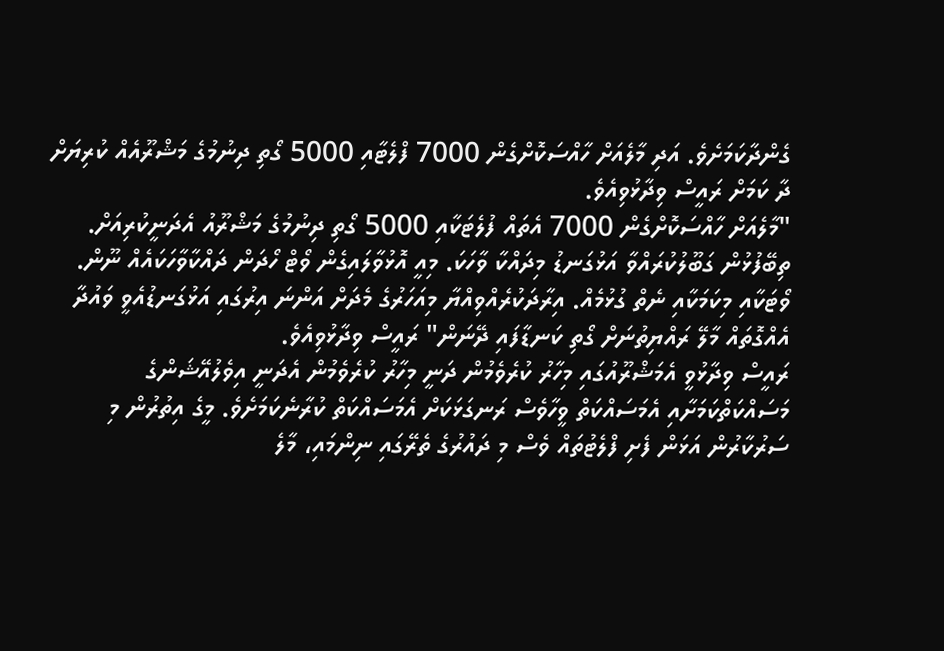ގެންދާކަމަށެވެ. އަދި މާލެއަށް ހާއްސަކޮށްގެން 7000 ފްލެޓާއި 5000 ގޯތި ދިނުމުގެ މަޝްރޫއެއް ކުރިޔަށް ދާ ކަމަށް ރައީސް ވިދާޅުވިއެވެ.
"މާލެއަށް ހާއްސަކޮށްގެން 7000 އެތައް ފުލެޓަކާއި 5000 ގޯތި ދިނުމުގެ މަޝްރޫއު އެދަނީކުރިއަށް. ތިބޭފުޅުން ގަބޫލުކުރައްވާ އަޅުގަނޑު މިދައްކާ ވާހަކަ. މިއީ އޮޅުވާލައިގެން ވޯޓް ހޯދަން ދައްކާވާހަކައެއް ނޫން. ވޯޓަކާއި މިކަމަކާއި ނެތް ގުޅުމެއް. އިރާދަކުރެއްވިއްޔާ މިއަހަރުގެ މެދަށް އަންނަ އިރުގައި އަޅުގަނޑުއެވީ ވައުދާ އެއްގޮތައް މާލޭ ރައްޔިތުނަށް ގޯތި ކަނޑާފައި ދޭނަން" ރައީސް ވިދާޅުވިއެވެ.
ރައީސް ވިދާޅުވީ އެމަޝްރޫއުގައި މިހާރު ކުރެވެމުން ދަނީ މިހާރު ކުރެވެމުން އެދަނީ އިވެލުއޭޝަންގެ މަސައްކަތްކަމަށާއި އެމަސައްކަތް ވީހާވެސް ރަނގަޅަކަށް އެމަސައްކަތް ކުރާނެކަމަށެވެ. މީގެ އިތުރުން މި ސަރުކާރުން އަޅަން ފެށި ފްލެޓުތައް ވެސް މި ދައުރުގެ ތެރޭގައި ނިންމައި، މާލެ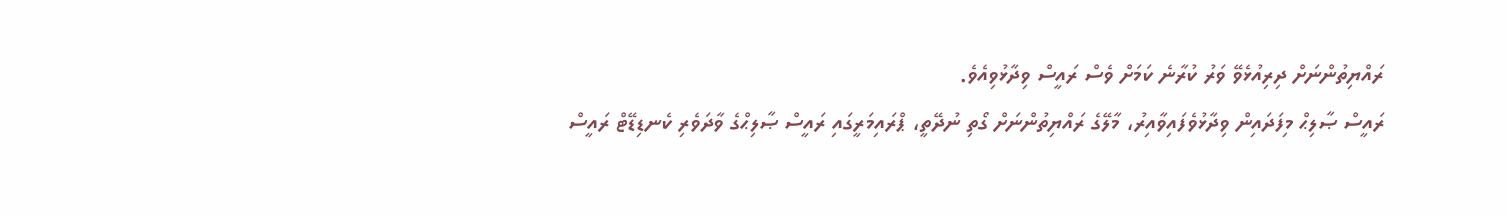ރައްޔިތުންނަށް ދިރިއުޅެވޭ ވަރު ކުރާނެ ކަމަށް ވެސް ރައީސް ވިދާޅުވިއެވެ.
ރައީސް ޞާލިޙް މިފަދައިން ވިދާޅުވެފައިވާއިރު، މާލޭގެ ރައްޔިތުންނަށް ގޯތި ނުދޭތީ، ޕްރައިމަރީގައި ރައީސް ޞާލިޙްގެ ވާދަވެރި ކެނޑިޑޭޓް ރައީސް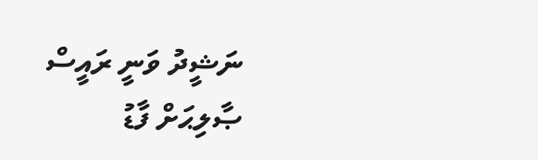ނަޝީދު ވަނީ ރައީސް ޞާލިޙަށް ފާޑު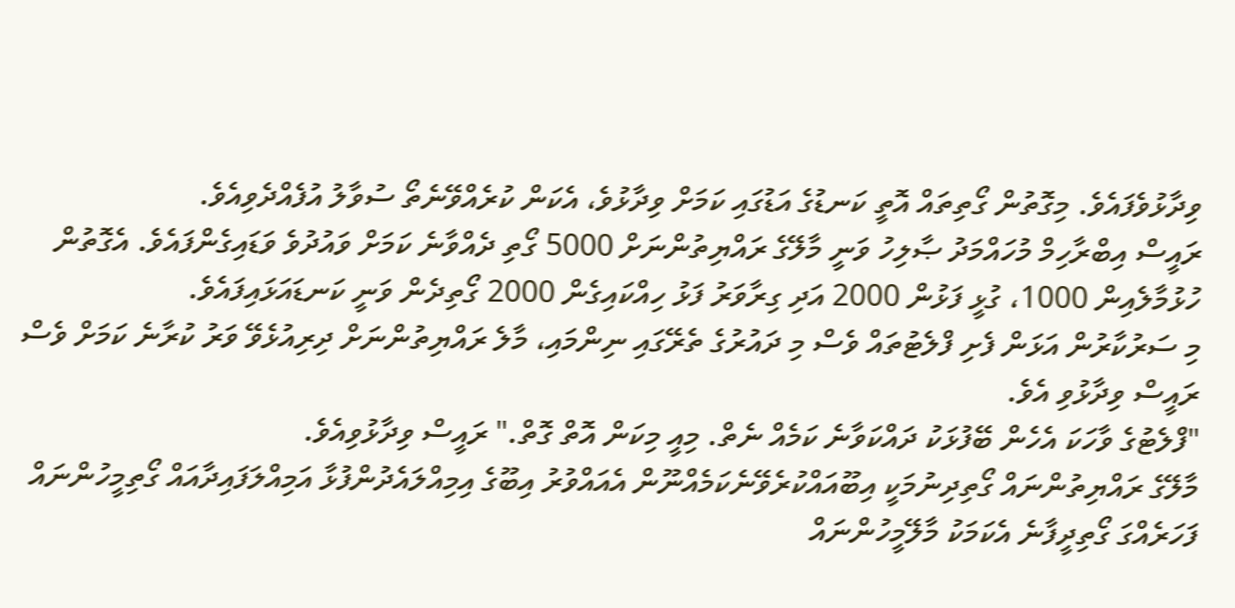ވިދާޅުވެފައެވެ. މިގޮތުން ގޯތިތައް އޮތީ ކަނޑުގެ އަޑުގައި ކަމަށް ވިދާޅުވެ، އެކަން ކުރެއްވޭނެތޯ ސުވާލު އުފެއްދެވިއެވެ.
ރައީސް އިބްރާހިމް މުހައްމަދު ޞާލިހު ވަނީ މާލޭގެ ރައްޔިތުންނަށް 5000 ގޯތި ދެއްވާނެ ކަމަށް ވައުދުވެ ވަޑައިގެންފައެވެ. އެގޮތުން ހުޅުމާލެއިން 1000، ގުޅީ ފަޅުން 2000 އަދި ގިރާވަރު ފަޅު ހިއްކައިގެން 2000 ގޯތިދެން ވަނީ ކަނޑައަޅައިފައެވެ.
މި ސަރުކާރުން އަޅަން ފެށި ފްލެޓުތައް ވެސް މި ދައުރުގެ ތެރޭގައި ނިންމައި، މާލެ ރައްޔިތުންނަށް ދިރިއުޅެވޭ ވަރު ކުރާނެ ކަމަށް ވެސް ރައީސް ވިދާޅުވި އެވެ.
"ފްލެޓުގެ ވާހަކަ އެހެން ބޭފުޅަކު ދައްކަވާނެ ކަމެއް ނެތް. މިއީ މިކަން އޮތް ގޮތް." ރައީސް ވިދާޅުވިއެވެ.
މާލޭގެ ރައްޔިތުންނައް ގޯތިދިނުމަކީ އިބޫއައްކުރެވޭނެކަމެއްނޫން އެއައްވުރު އިބޫގެ އިމިއްލައެދުންފުޅާ އަމިއްލަފައިދާއައް ގޯތިމީހުންނައް ފަހަރެއްގަ ގޯތިދީފާނެ އެކަމަކު މާލޭމީހުންނައް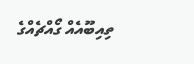ތިއިބޫއެއް ގޯއްޗެއްގެ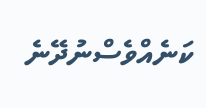ކަނެއްވެސްނުދޭނެ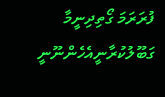ފުރަރަމަ ގޯތިދިނީމާ ގަބޫލުކުރާނީއެހެންނޫނީ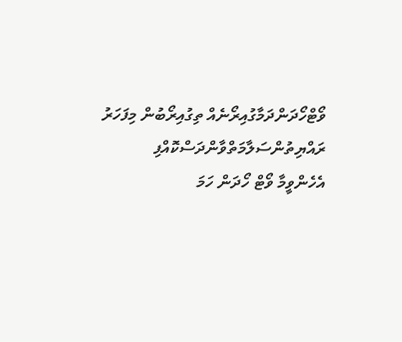ވޯޓްހޯދަންދަމާގުއިރޯނެއް ތިގުއިރޯބުން މިފަހަރު ރައްޔިތުންސަލާމަތްވާންދަސްކޮއްފި
އެހެންވީމާ ވޯޓް ހޯދަން ހަމަ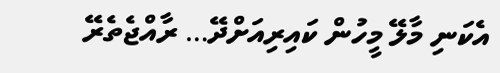އެކަނި މާލޭ މީހުން ކައިރިއަށްދޭ… ރާއްޖެތެރޭ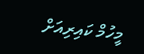މީހުމް ކައިރިއަށް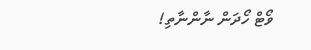ވޯޓް ހޯދަން ނާންނާތި!